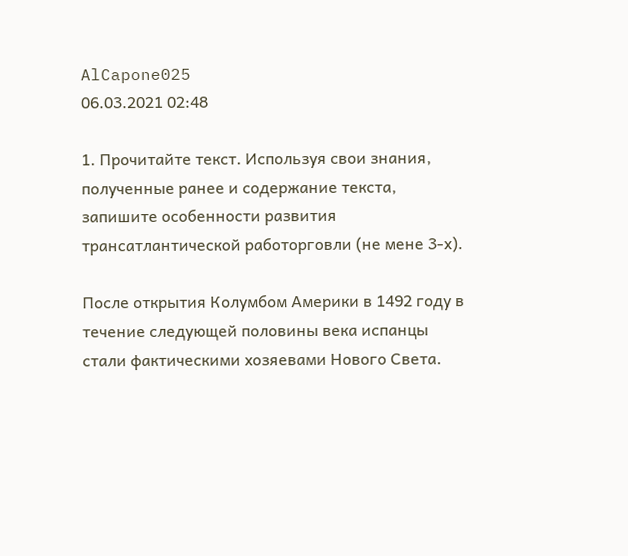AlCapone025
06.03.2021 02:48

1. Прочитайте текст. Используя свои знания, полученные ранее и содержание текста, запишите особенности развития трансатлантической работорговли (не мене 3-х).

После открытия Колумбом Америки в 1492 году в течение следующей половины века испанцы стали фактическими хозяевами Нового Света.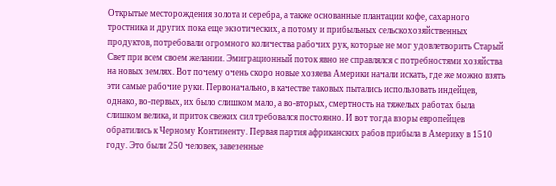Открытые месторождения золота и серебра, а также основанные плантации кофе, сахарного тростника и других пока еще экзотических, а потому и прибыльных сельскохозяйственных продуктов, потребовали огромного количества рабочих рук, которые не мог удовлетворить Старый Свет при всем своем желании. Эмиграционный поток явно не справлялся с потребностями хозяйства на новых землях. Вот почему очень скоро новые хозяева Америки начали искать, где же можно взять эти самые рабочие руки. Первоначально, в качестве таковых пытались использовать индейцев, однако, во-первых, их было слишком мало, а во-вторых, смертность на тяжелых работах была слишком велика, и приток свежих сил требовался постоянно. И вот тогда взоры европейцев обратились к Черному Континенту. Первая партия африканских рабов прибыла в Америку в 1510 году. Это были 250 человек, завезенные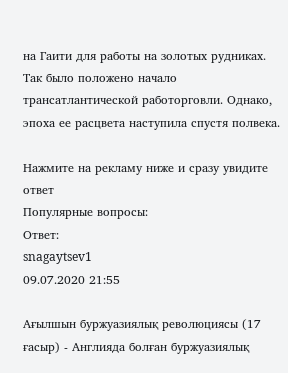на Гаити для работы на золотых рудниках. Так было положено начало трансатлантической работорговли. Однако, эпоха ее расцвета наступила спустя полвека.

Нажмите на рекламу ниже и сразу увидите ответ
Популярные вопросы:
Ответ:
snagaytsev1
09.07.2020 21:55

Ағылшын буржуазиялық революциясы (17 ғасыр) - Англияда болған буржуазиялық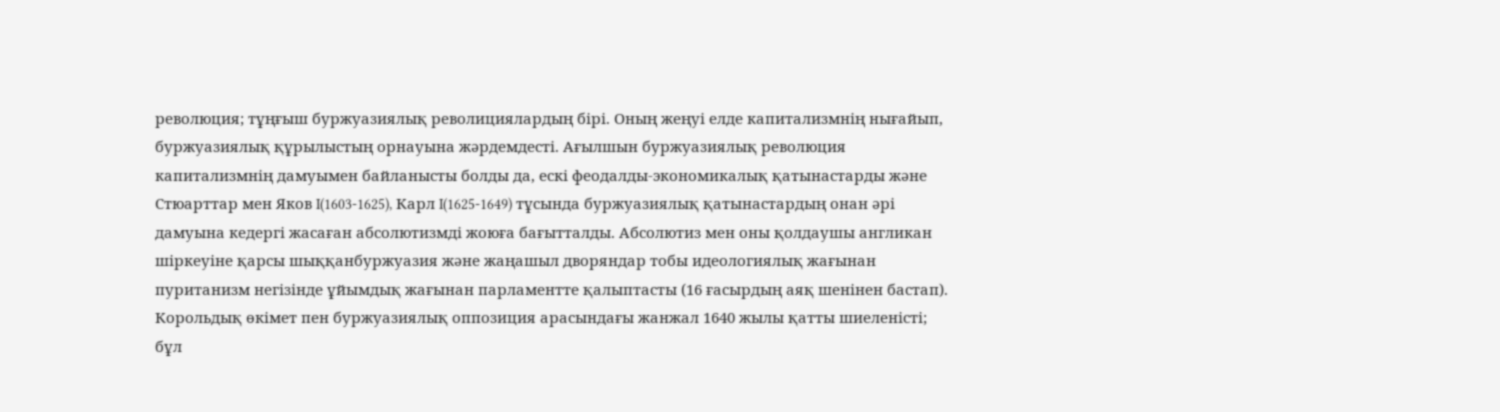революция; тұңғыш буржуазиялық револициялардың бірі. Оның жеңуі елде капитализмнің нығайып, буржуазиялық құрылыстың орнауына жәрдемдесті. Ағылшын буржуазиялық революция капитализмнің дамуымен байланысты болды да, ескі феодалды-экономикалық қатынастарды және Стюарттар мен Яков I(1603-1625), Карл I(1625-1649) тұсында буржуазиялық қатынастардың онан әрі дамуына кедергі жасаған абсолютизмді жоюға бағытталды. Абсолютиз мен оны қолдаушы англикан шіркеуіне қарсы шыққанбуржуазия және жаңашыл дворяндар тобы идеологиялық жағынан пуританизм негізінде ұйымдық жағынан парламентте қалыптасты (16 ғасырдың аяқ шенінен бастап). Корольдық өкімет пен буржуазиялық оппозиция арасындағы жанжал 1640 жылы қатты шиеленісті; бұл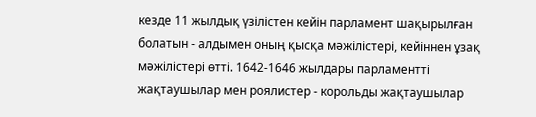кезде 11 жылдық үзілістен кейін парламент шақырылған болатын - алдымен оның қысқа мәжілістері, кейіннен ұзақ мәжілістері өтті. 1642-1646 жылдары парламентті жақтаушылар мен роялистер - корольды жақтаушылар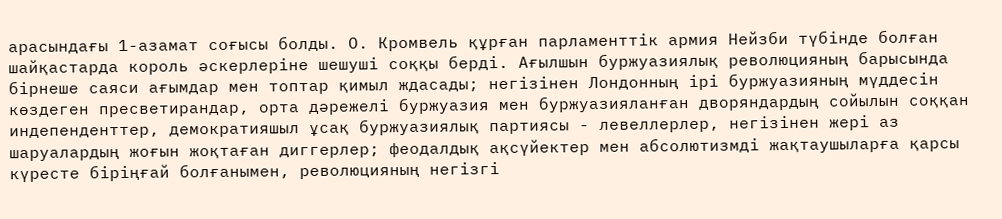арасындағы 1-азамат соғысы болды. О. Кромвель құрған парламенттік армия Нейзби түбінде болған шайқастарда король әскерлеріне шешуші соққы берді. Ағылшын буржуазиялық революцияның барысында бірнеше саяси ағымдар мен топтар қимыл ждасады; негізінен Лондонның ірі буржуазияның мүддесін көздеген пресветирандар, орта дәрежелі буржуазия мен буржуазияланған дворяндардың сойылын соққан индепенденттер, демократияшыл ұсақ буржуазиялық партиясы - левеллерлер, негізінен жері аз шаруалардың жоғын жоқтаған диггерлер; феодалдық ақсүйектер мен абсолютизмді жақтаушыларға қарсы күресте біріңғай болғанымен, революцияның негізгі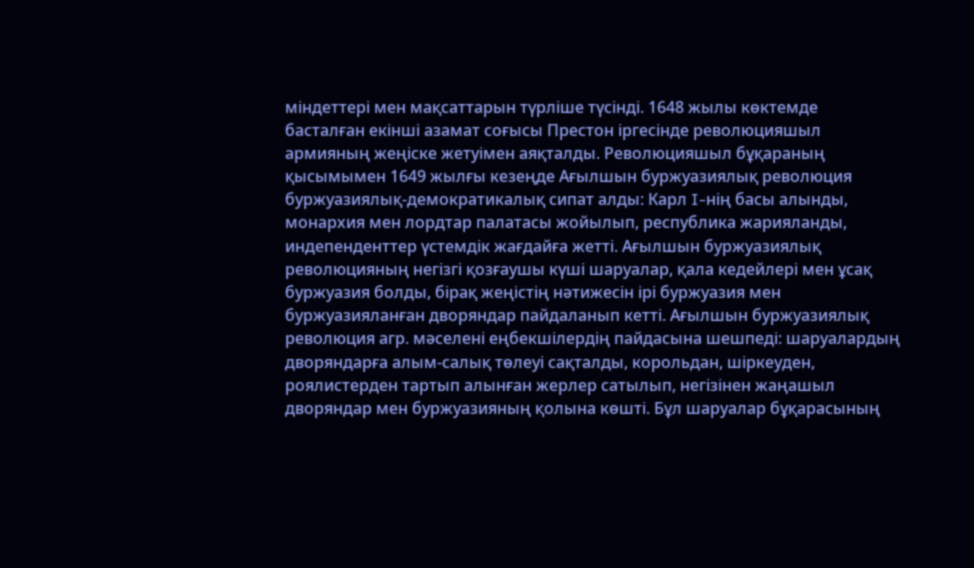міндеттері мен мақсаттарын түрліше түсінді. 1648 жылы көктемде басталған екінші азамат соғысы Престон іргесінде революцияшыл армияның жеңіске жетуімен аяқталды. Революцияшыл бұқараның қысымымен 1649 жылғы кезеңде Ағылшын буржуазиялық революция буржуазиялық-демократикалық сипат алды: Карл I-нің басы алынды, монархия мен лордтар палатасы жойылып, республика жарияланды, индепенденттер үстемдік жағдайға жетті. Ағылшын буржуазиялық революцияның негізгі қозғаушы күші шаруалар, қала кедейлері мен ұсақ буржуазия болды, бірақ жеңістің нәтижесін ірі буржуазия мен буржуазияланған дворяндар пайдаланып кетті. Ағылшын буржуазиялық революция агр. мәселені еңбекшілердің пайдасына шешпеді: шаруалардың дворяндарға алым-салық төлеуі сақталды, корольдан, шіркеуден, роялистерден тартып алынған жерлер сатылып, негізінен жаңашыл дворяндар мен буржуазияның қолына көшті. Бұл шаруалар бұқарасының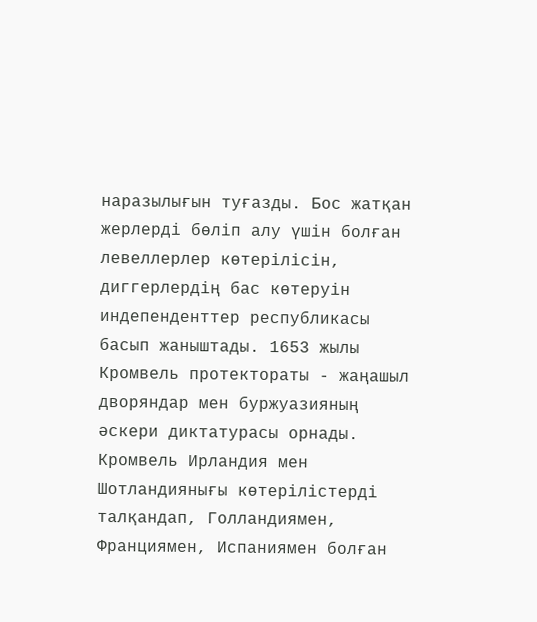наразылығын туғазды. Бос жатқан жерлерді бөліп алу үшін болған левеллерлер көтерілісін, диггерлердің бас көтеруін индепенденттер республикасы басып жаныштады. 1653 жылы Кромвель протектораты - жаңашыл дворяндар мен буржуазияның әскери диктатурасы орнады. Кромвель Ирландия мен Шотландиянығы көтерілістерді талқандап, Голландиямен, Франциямен, Испаниямен болған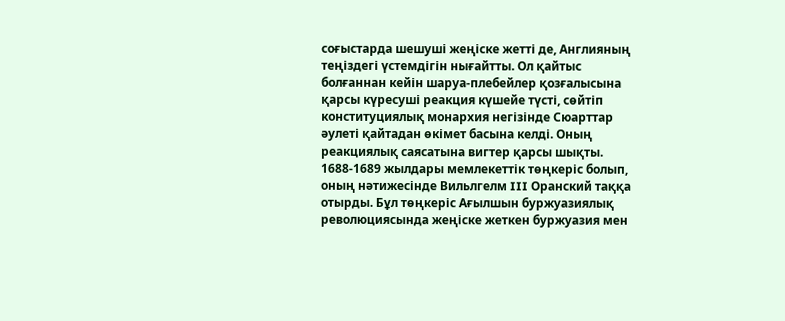соғыстарда шешуші жеңіске жетті де, Англияның теңіздегі үстемдігін нығайтты. Ол қайтыс болғаннан кейін шаруа-плебейлер қозғалысына қарсы күресуші реакция күшейе түсті, сөйтіп конституциялық монархия негізінде Сюарттар әулеті қайтадан өкімет басына келді. Оның реакциялық саясатына вигтер қарсы шықты. 1688-1689 жылдары мемлекеттік төңкеріс болып, оның нәтижесінде Вильлгелм III Оранский таққа отырды. Бұл төңкеріс Ағылшын буржуазиялық революциясында жеңіске жеткен буржуазия мен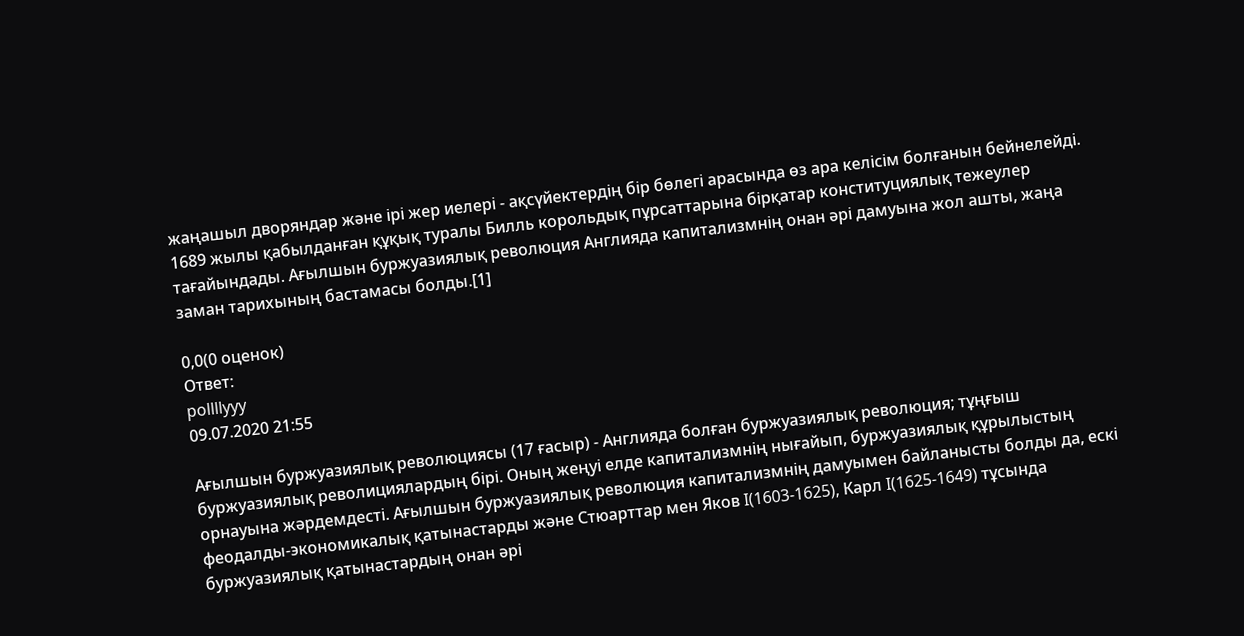жаңашыл дворяндар және ірі жер иелері - ақсүйектердің бір бөлегі арасында өз ара келісім болғанын бейнелейді. 1689 жылы қабылданған құқық туралы Билль корольдық пұрсаттарына бірқатар конституциялық тежеулер тағайындады. Ағылшын буржуазиялық революция Англияда капитализмнің онан әрі дамуына жол ашты, жаңа заман тарихының бастамасы болды.[1]

0,0(0 оценок)
Ответ:
pollllyyy
09.07.2020 21:55

Ағылшын буржуазиялық революциясы (17 ғасыр) - Англияда болған буржуазиялық революция; тұңғыш буржуазиялық револициялардың бірі. Оның жеңуі елде капитализмнің нығайып, буржуазиялық құрылыстың орнауына жәрдемдесті. Ағылшын буржуазиялық революция капитализмнің дамуымен байланысты болды да, ескі феодалды-экономикалық қатынастарды және Стюарттар мен Яков I(1603-1625), Карл I(1625-1649) тұсында буржуазиялық қатынастардың онан әрі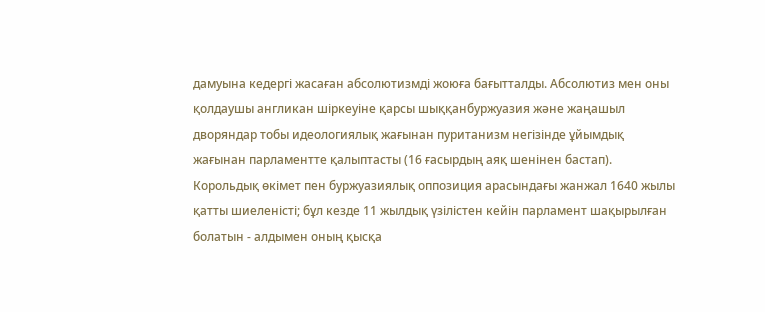дамуына кедергі жасаған абсолютизмді жоюға бағытталды. Абсолютиз мен оны қолдаушы англикан шіркеуіне қарсы шыққанбуржуазия және жаңашыл дворяндар тобы идеологиялық жағынан пуританизм негізінде ұйымдық жағынан парламентте қалыптасты (16 ғасырдың аяқ шенінен бастап). Корольдық өкімет пен буржуазиялық оппозиция арасындағы жанжал 1640 жылы қатты шиеленісті; бұл кезде 11 жылдық үзілістен кейін парламент шақырылған болатын - алдымен оның қысқа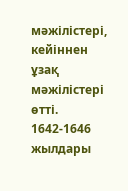мәжілістері, кейіннен ұзақ мәжілістері өтті. 1642-1646 жылдары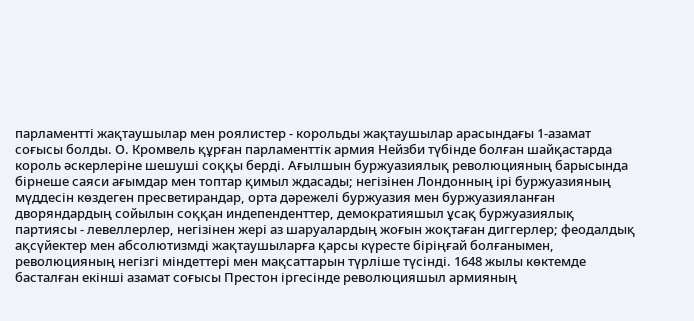парламентті жақтаушылар мен роялистер - корольды жақтаушылар арасындағы 1-азамат соғысы болды. О. Кромвель құрған парламенттік армия Нейзби түбінде болған шайқастарда король әскерлеріне шешуші соққы берді. Ағылшын буржуазиялық революцияның барысында бірнеше саяси ағымдар мен топтар қимыл ждасады; негізінен Лондонның ірі буржуазияның мүддесін көздеген пресветирандар, орта дәрежелі буржуазия мен буржуазияланған дворяндардың сойылын соққан индепенденттер, демократияшыл ұсақ буржуазиялық партиясы - левеллерлер, негізінен жері аз шаруалардың жоғын жоқтаған диггерлер; феодалдық ақсүйектер мен абсолютизмді жақтаушыларға қарсы күресте біріңғай болғанымен, революцияның негізгі міндеттері мен мақсаттарын түрліше түсінді. 1648 жылы көктемде басталған екінші азамат соғысы Престон іргесінде революцияшыл армияның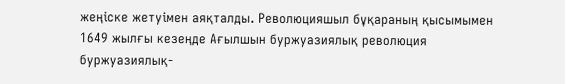жеңіске жетуімен аяқталды. Революцияшыл бұқараның қысымымен 1649 жылғы кезеңде Ағылшын буржуазиялық революция буржуазиялық-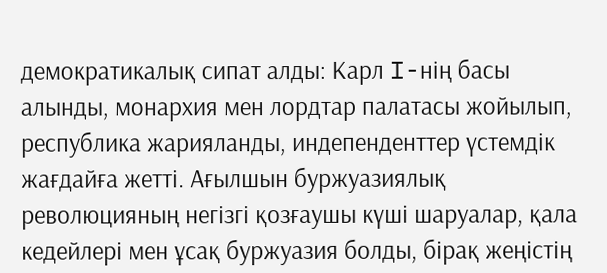демократикалық сипат алды: Карл I-нің басы алынды, монархия мен лордтар палатасы жойылып, республика жарияланды, индепенденттер үстемдік жағдайға жетті. Ағылшын буржуазиялық революцияның негізгі қозғаушы күші шаруалар, қала кедейлері мен ұсақ буржуазия болды, бірақ жеңістің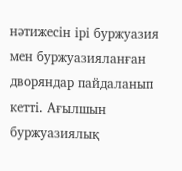нәтижесін ірі буржуазия мен буржуазияланған дворяндар пайдаланып кетті. Ағылшын буржуазиялық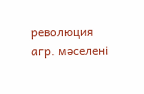революция агр. мәселені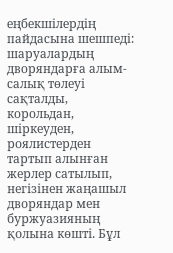еңбекшілердің пайдасына шешпеді: шаруалардың дворяндарға алым-салық төлеуі сақталды, корольдан, шіркеуден, роялистерден тартып алынған жерлер сатылып, негізінен жаңашыл дворяндар мен буржуазияның қолына көшті. Бұл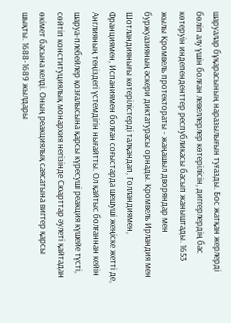шаруалар бұқарасының наразылығын туғазды. Бос жатқан жерлерді бөліп алу үшін болған левеллерлер көтерілісін, диггерлердің бас көтеруін индепенденттер республикасы басып жаныштады. 1653 жылы Кромвель протектораты - жаңашыл дворяндар мен буржуазияның әскери диктатурасы орнады. Кромвель Ирландия мен Шотландиянығы көтерілістерді талқандап, Голландиямен, Франциямен, Испаниямен болған соғыстарда шешуші жеңіске жетті де, Англияның теңіздегі үстемдігін нығайтты. Ол қайтыс болғаннан кейін шаруа-плебейлер қозғалысына қарсы күресуші реакция күшейе түсті, сөйтіп конституциялық монархия негізінде Сюарттар әулеті қайтадан өкімет басына келді. Оның реакциялық саясатына вигтер қарсы шықты. 1688-1689 жылдары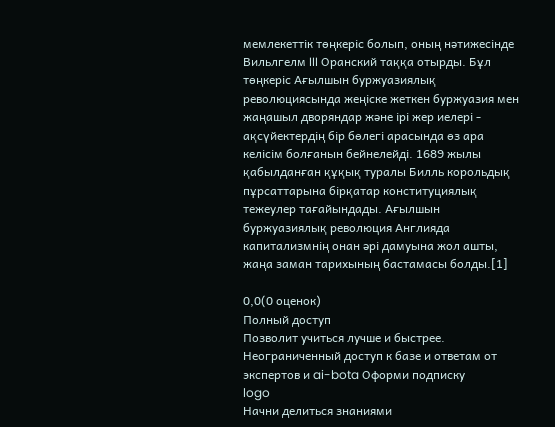мемлекеттік төңкеріс болып, оның нәтижесінде Вильлгелм III Оранский таққа отырды. Бұл төңкеріс Ағылшын буржуазиялық революциясында жеңіске жеткен буржуазия мен жаңашыл дворяндар және ірі жер иелері - ақсүйектердің бір бөлегі арасында өз ара келісім болғанын бейнелейді. 1689 жылы қабылданған құқық туралы Билль корольдық пұрсаттарына бірқатар конституциялық тежеулер тағайындады. Ағылшын буржуазиялық революция Англияда капитализмнің онан әрі дамуына жол ашты, жаңа заман тарихының бастамасы болды.[1]

0,0(0 оценок)
Полный доступ
Позволит учиться лучше и быстрее. Неограниченный доступ к базе и ответам от экспертов и ai-bota Оформи подписку
logo
Начни делиться знаниями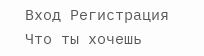Вход Регистрация
Что ты хочешь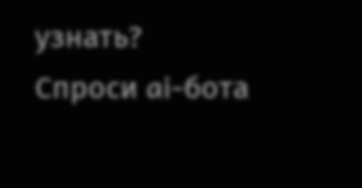узнать?
Спроси ai-бота